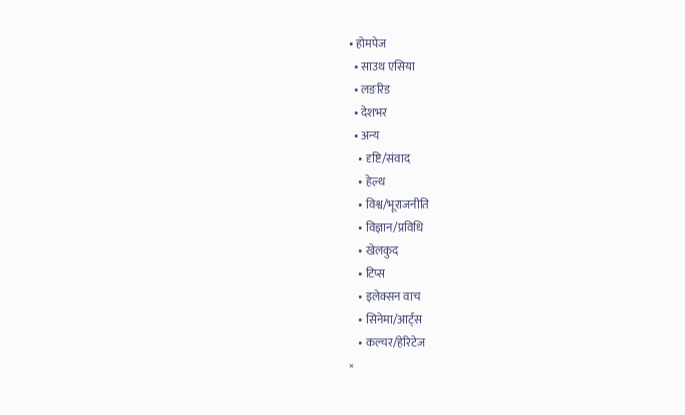• होमपेज
  • साउथ एसिया
  • लङरिड
  • देशभर
  • अन्य
    • दृष्टि/संवाद
    • हेल्थ
    • विश्व/भूराजनीति
    • विज्ञान/प्रविधि
    • खेलकुद
    • टिप्स
    • इलेक्सन वाच
    • सिनेमा/आर्ट्स
    • कल्चर/हेरिटेज
×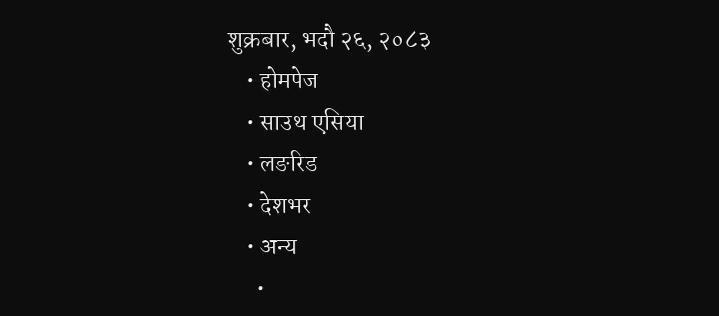शुक्रबार, भदौ २६, २०८३
    • होमपेज
    • साउथ एसिया
    • लङरिड
    • देशभर
    • अन्य
      •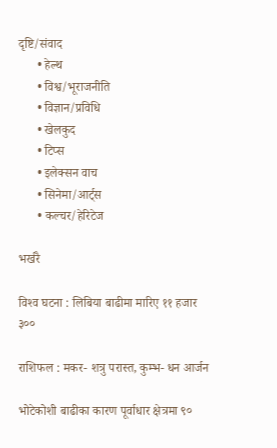दृष्टि/संवाद
      • हेल्थ
      • विश्व/भूराजनीति
      • विज्ञान/प्रविधि
      • खेलकुद
      • टिप्स
      • इलेक्सन वाच
      • सिनेमा/आर्ट्स
      • कल्चर/हेरिटेज

भर्खरै

विश्‍व घटना : लिबिया बाढीमा मारिए ११ हजार ३००

राशिफल : मकर- शत्रु परास्त, कुम्भ- धन आर्जन

भोटेकोशी बाढीका कारण पूर्वाधार क्षेत्रमा ९०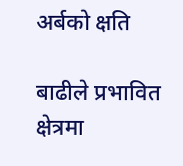अर्बको क्षति

बाढीले प्रभावित क्षेत्रमा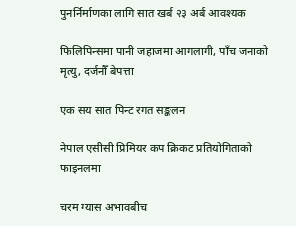पुनर्निर्माणका लागि सात खर्ब २३ अर्ब आवश्यक

फिलिपिन्समा पानी जहाजमा आगलागी, पाँच जनाको मृत्यु, दर्जनौँ बेपत्ता

एक सय सात पिन्ट रगत सङ्कलन

नेपाल एसीसी प्रिमियर कप क्रिकट प्रतियोगिताको फाइनलमा

चरम ग्यास अभावबीच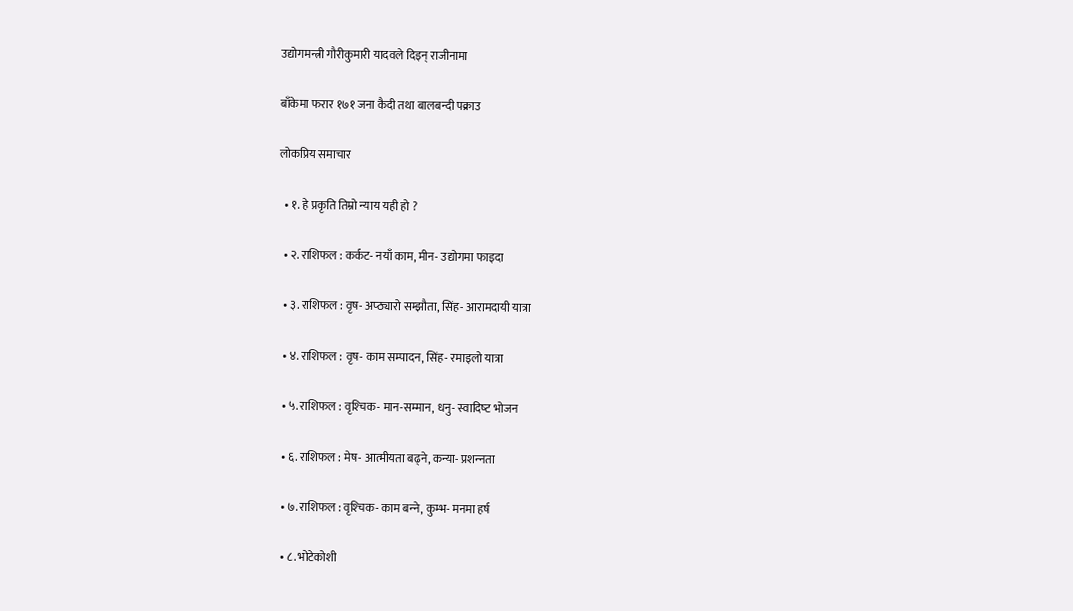उद्योगमन्त्री गौरीकुमारी यादवले दिइन् राजीनामा

बाँकेमा फरार १७१ जना कैदी तथा बालबन्दी पक्राउ

लोकप्रिय समाचार

  • १. हे प्रकृति तिम्रो न्याय यही हो ?

  • २. राशिफल : कर्कट- नयाँ काम, मीन- उद्योगमा फाइदा

  • ३. राशिफल : वृष- अप्ठ्यारो सम्झौता, सिंह- आरामदायी यात्रा

  • ४. राशिफल : वृष- काम सम्पादन, सिंह- रमाइलो यात्रा

  • ५. राशिफल : वृश्‍चिक- मान-सम्मान, धनु- स्वादिष्‍ट भोजन

  • ६. राशिफल : मेष- आत्मीयता बढ्ने, कन्या- प्रशन्‍नता

  • ७. राशिफल : वृश्‍चिक- काम बन्‍ने, कुम्भ- मनमा हर्ष

  • ८. भोटेकोशी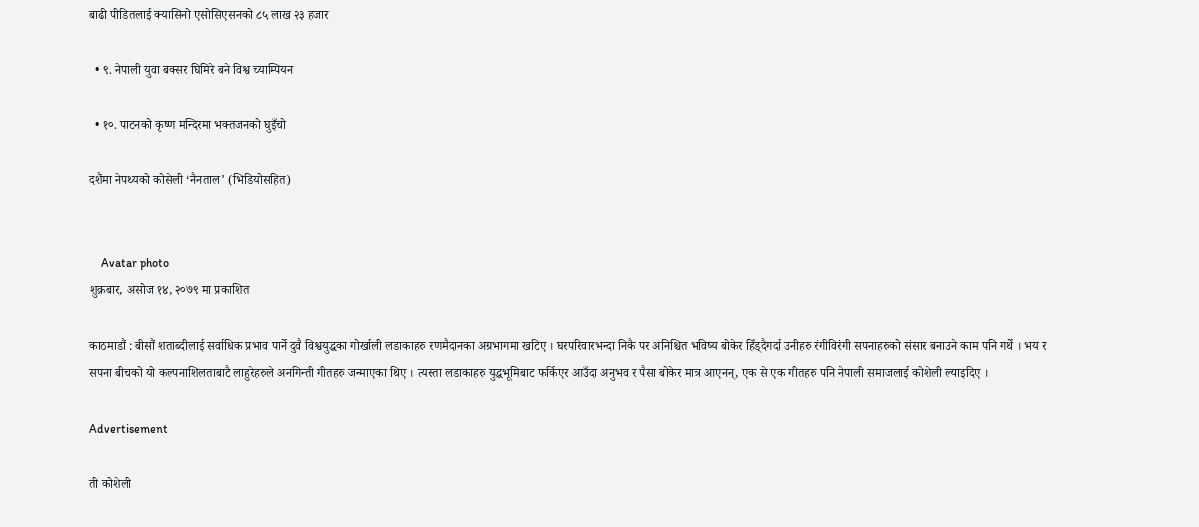बाढी पीडितलाई क्यासिनो एसोसिएसनको ८५ लाख २३ हजार

  • ९. नेपाली युवा बक्सर घिमिरे बने विश्व च्याम्पियन

  • १०. पाटनको कृष्ण मन्दिरमा भक्तजनको घुइँचो

दशैंमा नेपथ्यको कोसेली ‘नैनताल’ (भिडियोसहित)


    Avatar photo
शुक्रबार, असोज १४, २०७९ मा प्रकाशित

काठमाडौं : बीसौं शताब्दीलाई सर्वाधिक प्रभाव पार्ने दुवै विश्वयुद्धका गोर्खाली लडाकाहरु रणमैदानका अग्रभागमा खटिए । घरपरिवारभन्दा निकै पर अनिश्चित भविष्य बोकेर हिँड्दैगर्दा उनीहरु रंगीविरंगी सपनाहरुको संसार बनाउने काम पनि गर्थे । भय र सपना बीचको यो कल्पनाशिलताबाटै लाहुरेहरुले अनगिन्ती गीतहरु जन्माएका थिए । त्यस्ता लडाकाहरु युद्धभूमिबाट फर्किएर आउँदा अनुभव र पैसा बोकेर मात्र आएनन्, एक से एक गीतहरु पनि नेपाली समाजलाई कोशेली ल्याइदिए ।

Advertisement

ती कोशेली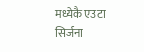मध्येकै एउटा सिर्जना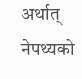अर्थात् नेपथ्यको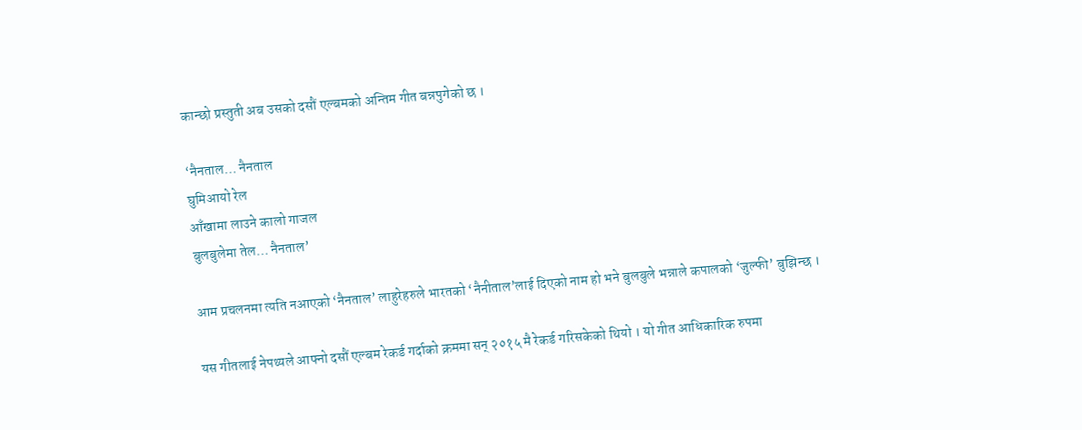कान्छो प्रस्तुती अब उसको दसौं एल्बमको अन्तिम गीत बन्नपुगेको छ ।

‘नैनताल… नैनताल
घुमिआयो रेल
आँखामा लाउने कालो गाजल
बुलबुलेमा तेल… नैनताल’

आम प्रचलनमा त्यति नआएको ‘नैनताल’ लाहुरेहरुले भारतको ‘नैनीताल’लाई दिएको नाम हो भने बुलबुले भन्नाले कपालको ‘जुल्फी’ बुझिन्छ ।

यस गीतलाई नेपथ्यले आफ्नो दसौं एल्बम रेकर्ड गर्दाको क्रममा सन् २०१५ मै रेकर्ड गरिसकेको थियो । यो गीत आधिकारिक रुपमा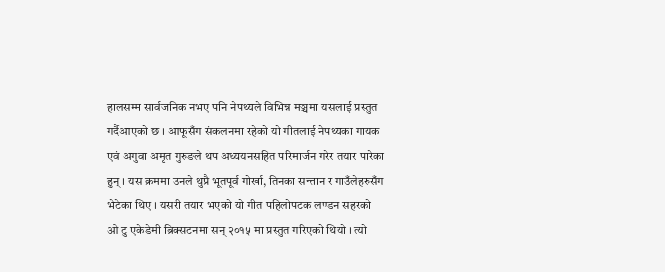हालसम्म सार्वजनिक नभए पनि नेपथ्यले विभिन्न मञ्चमा यसलाई प्रस्तुत गर्दैआएको छ । आफूसँग संकलनमा रहेको यो गीतलाई नेपथ्यका गायक एवं अगुवा अमृत गुरुङले थप अध्ययनसहित परिमार्जन गरेर तयार पारेका हुन् । यस क्रममा उनले थुप्रै भूतपूर्व गोर्खा, तिनका सन्तान र गाउँलेहरुसँग भेटेका थिए । यसरी तयार भएको यो गीत पहिलोपटक लण्डन सहरको ओ टु एकेडेमी ब्रिक्सटनमा सन् २०१५ मा प्रस्तुत गरिएको थियो । त्यो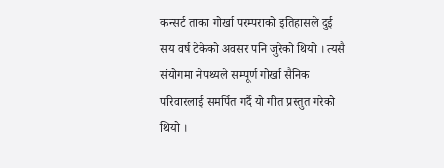कन्सर्ट ताका गोर्खा परम्पराको इतिहासले दुई सय वर्ष टेकेको अवसर पनि जुरेको थियो । त्यसै संयोगमा नेपथ्यले सम्पूर्ण गोर्खा सैनिक परिवारलाई समर्पित गर्दै यो गीत प्रस्तुत गरेको थियो ।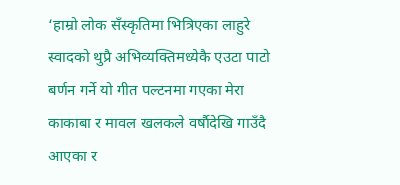‘हाम्रो लोक सँस्कृतिमा भित्रिएका लाहुरे स्वादको थुप्रै अभिव्यक्तिमध्येकै एउटा पाटो बर्णन गर्ने यो गीत पल्टनमा गएका मेरा काकाबा र मावल खलकले वर्षौदेखि गाउँदै आएका र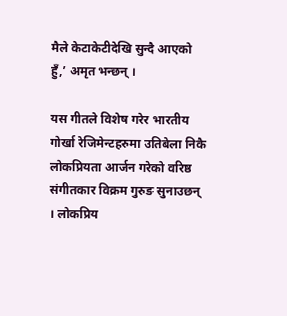मैले केटाकेटीदेखि सुन्दै आएको हुँ,’ अमृत भन्छन् ।

यस गीतले विशेष गरेर भारतीय गोर्खा रेजिमेन्टहरुमा उतिबेला निकै लोकप्रियता आर्जन गरेको वरिष्ठ संगीतकार विक्रम गुरुङ सुनाउछन् । लोकप्रिय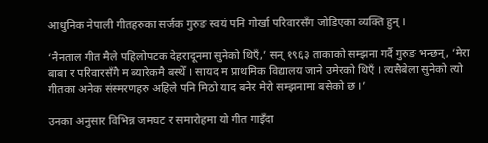आधुनिक नेपाली गीतहरुका सर्जक गुरुङ स्वयं पनि गोर्खा परिवारसँग जोडिएका व्यक्ति हुन् ।

‘नैनताल गीत मैले पहिलोपटक देहरादूनमा सुनेको थिएँ,’ सन् १९६३ ताकाको सम्झना गर्दै गुरुङ भन्छन्, ‘मेरा बाबा र परिवारसँगै म ब्यारेकमै बस्थेँ । सायद म प्राथमिक विद्यालय जाने उमेरको थिएँ । त्यसैबेला सुनेको त्यो गीतका अनेक संस्मरणहरु अहिले पनि मिठो याद बनेर मेरो सम्झनामा बसेको छ ।’

उनका अनुसार विभिन्न जमघट र समारोहमा यो गीत गाइँदा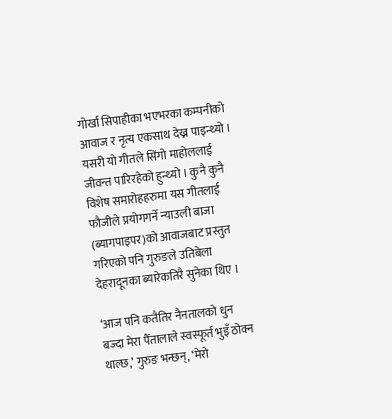गोर्खा सिपाहीका भएभरका कम्पनीको आवाज र नृत्य एकसाथ देख्न पाइन्थ्यो । यसरी यो गीतले सिंगो माहोललाई जीवन्त पारिरहेको हुन्थ्यो । कुनै कुनै विशेष समारोहहरुमा यस गीतलाई फौजीले प्रयोगगर्ने न्याउली बाजा (ब्यागपाइपर)को आवाजबाट प्रस्तुत गरिएको पनि गुरुङले उतिबेला देहरादूनका ब्यारेकतिरै सुनेका थिए ।

‘आज पनि कतैतिर नैनतालको धुन बज्दा मेरा पैँतालाले स्वस्फूर्त भुइँ ठोक्न थाल्छ,’ गुरुङ भन्छन्, ‘मेरो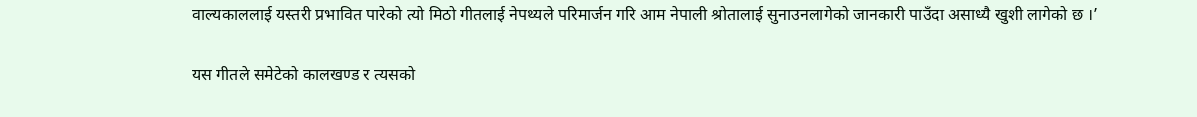वाल्यकाललाई यस्तरी प्रभावित पारेको त्यो मिठो गीतलाई नेपथ्यले परिमार्जन गरि आम नेपाली श्रोतालाई सुनाउनलागेको जानकारी पाउँदा असाध्यै खुशी लागेको छ ।’

यस गीतले समेटेको कालखण्ड र त्यसको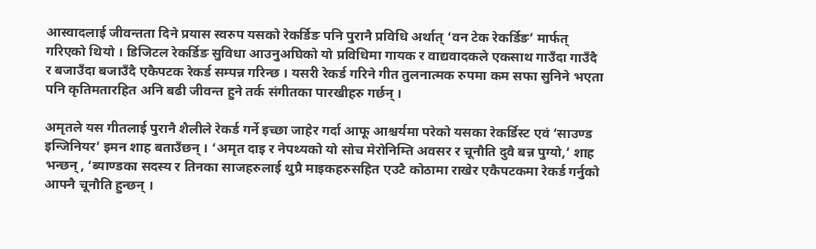आस्वादलाई जीवन्तता दिने प्रयास स्वरुप यसको रेकर्डिङ पनि पुरानै प्रविधि अर्थात् ‘वन टेक रेकर्डिङ’ मार्फत् गरिएको थियो । डिजिटल रेकर्डिङ सुविधा आउनुअघिको यो प्रविधिमा गायक र वाद्यवादकले एकसाथ गाउँदा गाउँदै र बजाउँदा बजाउँदै एकैपटक रेकर्ड सम्पन्न गरिन्छ । यसरी रेकर्ड गरिने गीत तुलनात्मक रुपमा कम सफा सुनिने भएता पनि कृतिमतारहित अनि बढी जीवन्त हुने तर्क संगीतका पारखीहरु गर्छन् ।

अमृतले यस गीतलाई पुरानै शैलीले रेकर्ड गर्ने इच्छा जाहेर गर्दा आफू आश्चर्यमा परेको यसका रेकर्डिस्ट एवं ‘साउण्ड इन्जिनियर’ इमन शाह बताउँछन् । ‘अमृत दाइ र नेपथ्यको यो सोच मेरोनिम्ति अवसर र चूनौति दुवै बन्न पुग्यो,’ शाह भन्छन्, ‘ब्याण्डका सदस्य र तिनका साजहरुलाई थुप्रै माइकहरुसहित एउटै कोठामा राखेर एकैपटकमा रेकर्ड गर्नुको आफ्नै चूनौति हुन्छन् ।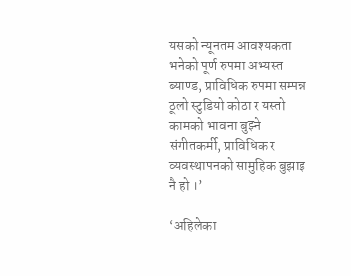यसको न्यूनतम आवश्यकता भनेको पूर्ण रुपमा अभ्यस्त ब्याण्ड, प्राविधिक रुपमा सम्पन्न ठूलो स्टुडियो कोठा र यस्तो कामको भावना बुझ्ने संगीतकर्मी, प्राविधिक र व्यवस्थापनको सामुहिक बुझाइ नै हो ।’

‘अहिलेका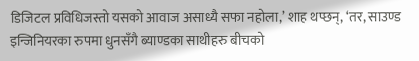डिजिटल प्रविधिजस्तो यसको आवाज असाध्यै सफा नहोला,’ शाह थप्छन्, ‘तर, साउण्ड इन्जिनियरका रुपमा धुनसँगै ब्याण्डका साथीहरु बीचको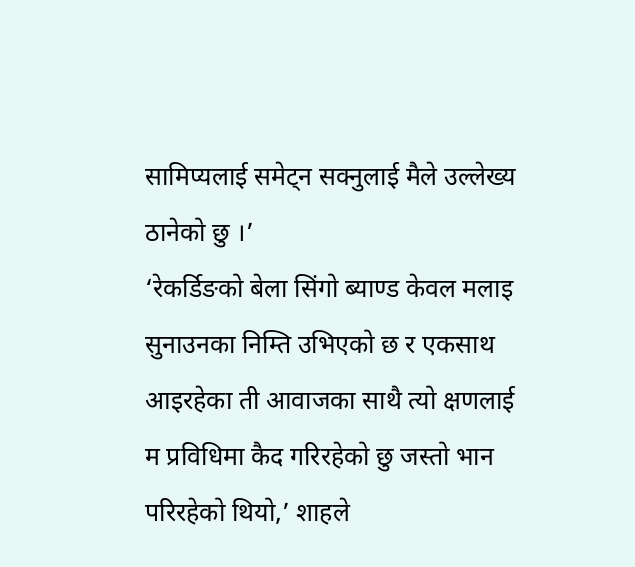सामिप्यलाई समेट्न सक्नुलाई मैले उल्लेख्य ठानेको छु ।’
‘रेकर्डिङको बेला सिंगो ब्याण्ड केवल मलाइ सुनाउनका निम्ति उभिएको छ र एकसाथ आइरहेका ती आवाजका साथै त्यो क्षणलाई म प्रविधिमा कैद गरिरहेको छु जस्तो भान परिरहेको थियो,’ शाहले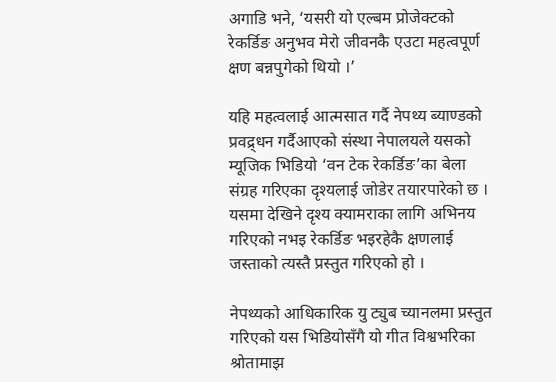अगाडि भने, ‘यसरी यो एल्बम प्रोजेक्टको रेकर्डिङ अनुभव मेरो जीवनकै एउटा महत्वपूर्ण क्षण बन्नपुगेको थियो ।’

यहि महत्वलाई आत्मसात गर्दै नेपथ्य ब्याण्डको प्रवद्र्धन गर्दैआएको संस्था नेपालयले यसको म्यूजिक भिडियो ‘वन टेक रेकर्डिङ’का बेला संग्रह गरिएका दृश्यलाई जोडेर तयारपारेको छ । यसमा देखिने दृश्य क्यामराका लागि अभिनय गरिएको नभइ रेकर्डिङ भइरहेकै क्षणलाई जस्ताको त्यस्तै प्रस्तुत गरिएको हो ।

नेपथ्यको आधिकारिक यु ट्युब च्यानलमा प्रस्तुत गरिएको यस भिडियोसँगै यो गीत विश्वभरिका श्रोतामाझ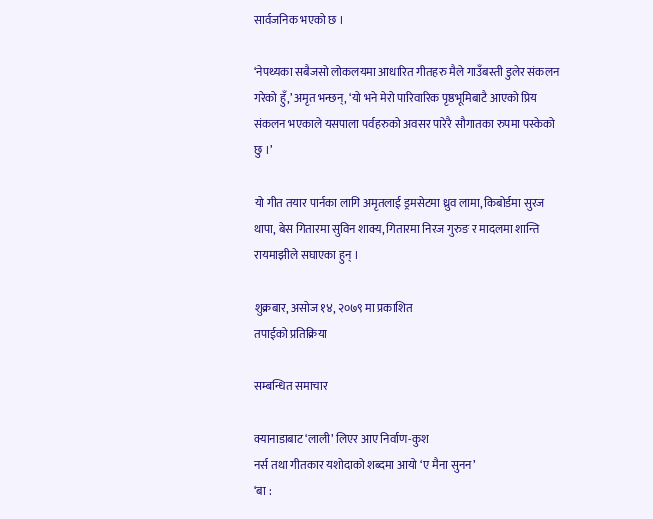सार्वजनिक भएको छ ।

‘नेपथ्यका सबैजसो लोकलयमा आधारित गीतहरु मैले गाउँबस्ती डुलेर संकलन गरेको हुँ,’ अमृत भन्छन्, ‘यो भने मेरो पारिवारिक पृष्ठभूमिबाटै आएको प्रिय संकलन भएकाले यसपाला पर्वहरुको अवसर पारेरै सौगातका रुपमा पस्केको छु ।’

यो गीत तयार पार्नका लागि अमृतलाई ड्रमसेटमा ध्रुव लामा, किबोर्डमा सुरज थापा, बेस गितारमा सुविन शाक्य, गितारमा निरज गुरुङ र मादलमा शान्ति रायमाझीले सघाएका हुन् ।

शुक्रबार, असोज १४, २०७९ मा प्रकाशित
तपाईको प्रतिक्रिया

सम्बन्धित समाचार

क्यानाडाबाट ‘लाली’ लिएर आए निर्वाण-कुश
नर्स तथा गीतकार यशोदाको शब्दमा आयो ‘ए मैना सुनन’
‘बा :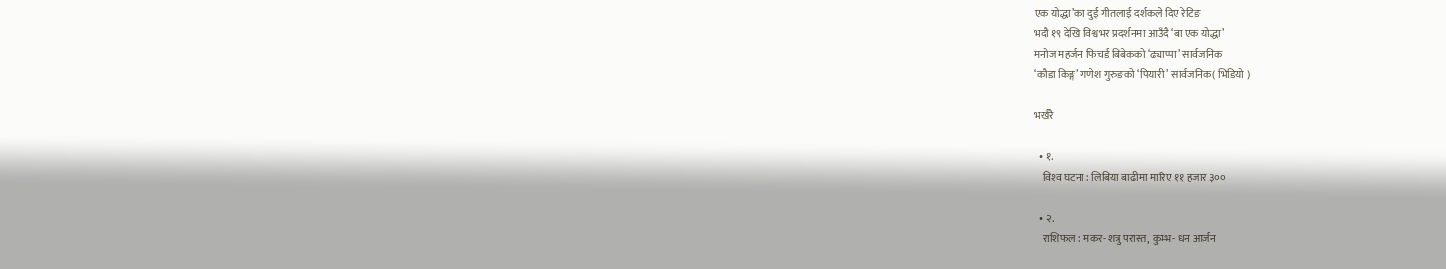एक योद्धा’का दुई गीतलाई दर्शकले दिए रेटिङ
भदौ १९ देखि विश्वभर प्रदर्शनमा आउँदै ‘बा एक योद्धा’
मनोज महर्जन फिचर्ड बिबेकको ‘ढ्याप्पा’ सार्वजनिक
‘कौडा किङ्ग’ गणेश गुरुङको ‘पियारी’ सार्वजनिक( भिडियो )

भर्खरै

  • १.
    विश्‍व घटना : लिबिया बाढीमा मारिए ११ हजार ३००

  • २.
    राशिफल : मकर- शत्रु परास्त, कुम्भ- धन आर्जन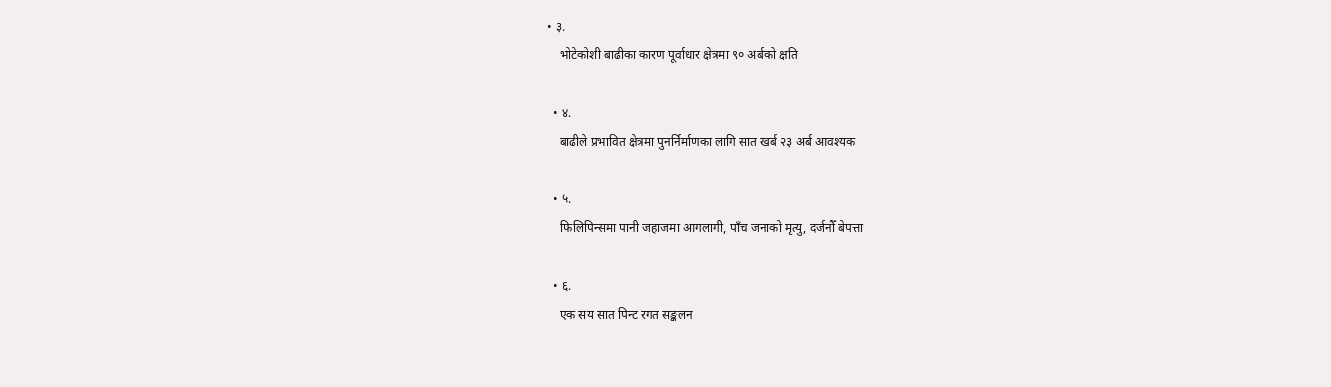• ३.
    भोटेकोशी बाढीका कारण पूर्वाधार क्षेत्रमा ९० अर्बको क्षति

  • ४.
    बाढीले प्रभावित क्षेत्रमा पुनर्निर्माणका लागि सात खर्ब २३ अर्ब आवश्यक

  • ५.
    फिलिपिन्समा पानी जहाजमा आगलागी, पाँच जनाको मृत्यु, दर्जनौँ बेपत्ता

  • ६.
    एक सय सात पिन्ट रगत सङ्कलन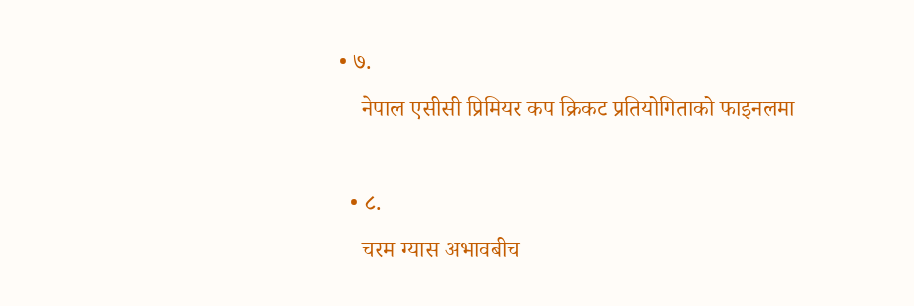• ७.
    नेपाल एसीसी प्रिमियर कप क्रिकट प्रतियोगिताको फाइनलमा

  • ८.
    चरम ग्यास अभावबीच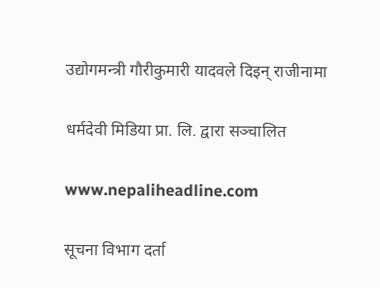उद्योगमन्त्री गौरीकुमारी यादवले दिइन् राजीनामा

धर्मदेवी मिडिया प्रा. लि. द्वारा सञ्चालित

www.nepaliheadline.com

सूचना विभाग दर्ता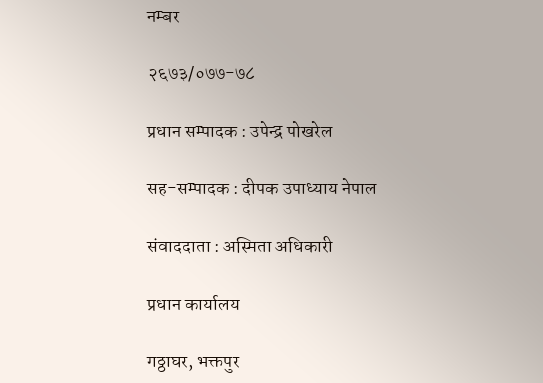नम्बर

२६७३/०७७-७८

प्रधान सम्पादक : उपेन्द्र पोखरेल

सह-सम्पादक : दीपक उपाध्याय नेपाल

संवाददाता : अस्मिता अधिकारी

प्रधान कार्यालय

गठ्ठाघर, भक्तपुर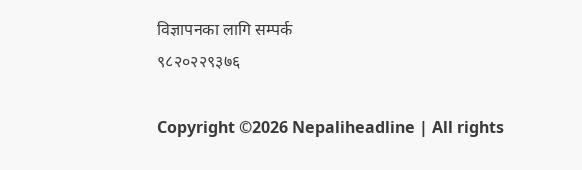विज्ञापनका लागि सम्पर्क
९८२०२२९३७६

Copyright ©2026 Nepaliheadline | All rights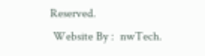Reserved.
 Website By :  nwTech.